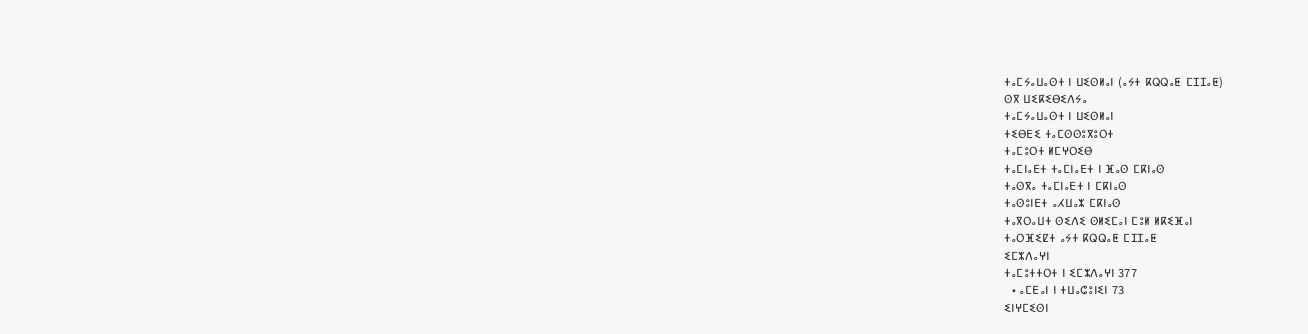ⵜⴰⵎⵢⴰⵡⴰⵙⵜ ⵏ ⵡⵉⵙⵍⴰⵏ (ⴰⵢⵜ ⴽⵕⵕⴰⵟ ⵎⵊⵊⴰⵟ)
ⵙⴳ ⵡⵉⴽⵉⴱⵉⴷⵢⴰ
ⵜⴰⵎⵢⴰⵡⴰⵙⵜ ⵏ ⵡⵉⵙⵍⴰⵏ
ⵜⵉⴱⴹⵉ ⵜⴰⵎⵙⵙⵓⴳⵓⵔⵜ
ⵜⴰⵎⵓⵔⵜ ⵍⵎⵖⵔⵉⴱ
ⵜⴰⵎⵏⴰⴹⵜ ⵜⴰⵎⵏⴰⴹⵜ ⵏ ⴼⴰⵙ ⵎⴽⵏⴰⵙ
ⵜⴰⵙⴳⴰ ⵜⴰⵎⵏⴰⴹⵜ ⵏ ⵎⴽⵏⴰⵙ
ⵜⴰⵙⵓⵏⴹⵜ ⴰⵃⵡⴰⵣ ⵎⴽⵏⴰⵙ
ⵜⴰⴳⵔⴰⵡⵜ ⵙⵉⴷⵉ ⵙⵍⵉⵎⴰⵏ ⵎⵓⵍ ⵍⴽⵉⴼⴰⵏ
ⵜⴰⵔⴼⵉⵇⵜ ⴰⵢⵜ ⴽⵕⵕⴰⵟ ⵎⵊⵊⴰⵟ
ⵉⵎⵣⴷⴰⵖⵏ
ⵜⴰⵎⵓⵜⵜⵔⵜ ⵏ ⵉⵎⵣⴷⴰⵖⵏ 377
  • ⴰⵎⴹⴰⵏ ⵏ ⵜⵡⴰⵛⵓⵏⵉⵏ 73
ⵉⵏⵖⵎⵉⵙⵏ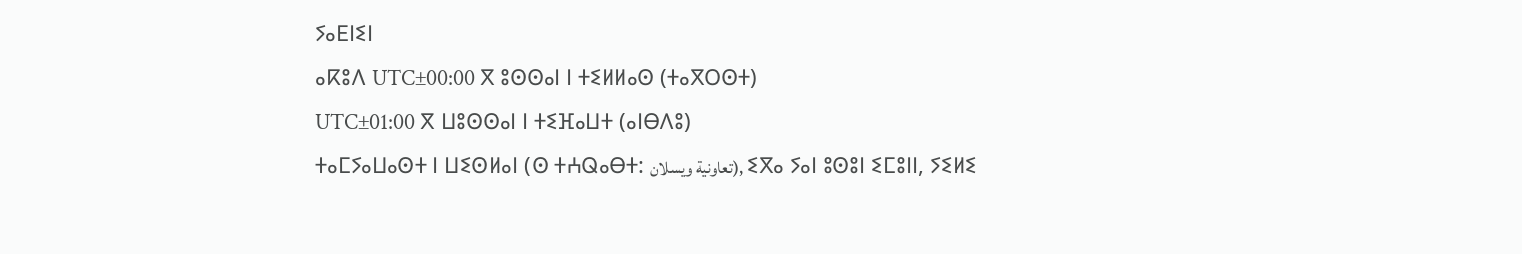ⵢⴰⴹⵏⵉⵏ
ⴰⴽⵓⴷ UTC±00:00 ⴳ ⵓⵙⵙⴰⵏ ⵏ ⵜⵉⵍⵍⴰⵙ (ⵜⴰⴳⵔⵙⵜ)
UTC±01:00 ⴳ ⵡⵓⵙⵙⴰⵏ ⵏ ⵜⵉⴼⴰⵡⵜ (ⴰⵏⴱⴷⵓ)
ⵜⴰⵎⵢⴰⵡⴰⵙⵜ ⵏ ⵡⵉⵙⵍⴰⵏ (ⵙ ⵜⵄⵕⴰⴱⵜ: تعاونية ويسلان), ⵉⴳⴰ ⵢⴰⵏ ⵓⵙⵓⵏ ⵉⵎⵓⵏⵏ, ⵢⵉⵍⵉ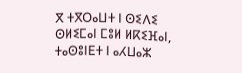ⴳ ⵜⴳⵔⴰⵡⵜ ⵏ ⵙⵉⴷⵉ ⵙⵍⵉⵎⴰⵏ ⵎⵓⵍ ⵍⴽⵉⴼⴰⵏ, ⵜⴰⵙⵓⵏⴹⵜ ⵏ ⴰⵃⵡⴰⵣ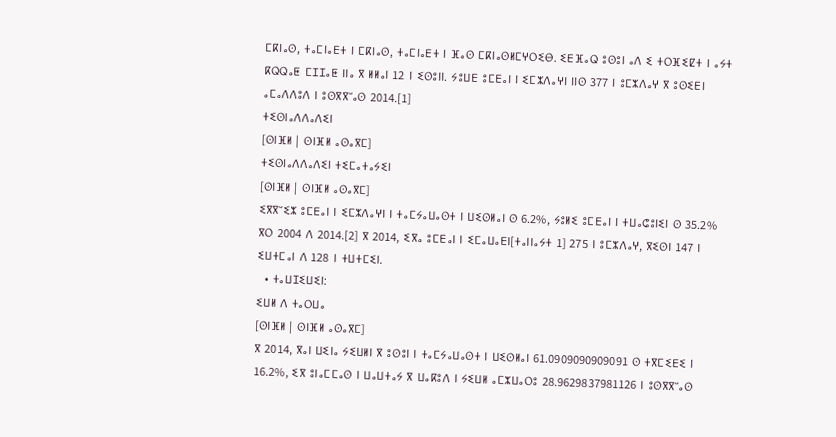ⵎⴽⵏⴰⵙ, ⵜⴰⵎⵏⴰⴹⵜ ⵏ ⵎⴽⵏⴰⵙ, ⵜⴰⵎⵏⴰⴹⵜ ⵏ ⴼⴰⵙ ⵎⴽⵏⴰⵙⵍⵎⵖⵔⵉⴱ. ⵉⴹⴼⴰⵕ ⵓⵙⵓⵏ ⴰⴷ ⵉ ⵜⵔⴼⵉⵇⵜ ⵏ ⴰⵢⵜ ⴽⵕⵕⴰⵟ ⵎⵊⵊⴰⵟ ⵏⵏⴰ ⴳ ⵍⵍⴰⵏ 12 ⵏ ⵉⵙⵓⵏⵏ. ⵢⵓⵡⴹ ⵓⵎⴹⴰⵏ ⵏ ⵉⵎⵣⴷⴰⵖⵏ ⵏⵏⵙ 377 ⵏ ⵓⵎⵣⴷⴰⵖ ⴳ ⵓⵙⵉⴹⵏ ⴰⵎⴰⴷⴷⵓⴷ ⵏ ⵓⵙⴳⴳⵯⴰⵙ 2014.[1]
ⵜⵉⵙⵏⴰⴷⴷⴰⴷⵉⵏ
[ⵙⵏⴼⵍ | ⵙⵏⴼⵍ ⴰⵙⴰⴳⵎ]
ⵜⵉⵙⵏⴰⴷⴷⴰⴷⵉⵏ ⵜⵉⵎⴰⵜⴰⵢⵉⵏ
[ⵙⵏⴼⵍ | ⵙⵏⴼⵍ ⴰⵙⴰⴳⵎ]
ⵉⴳⴳⵯⵉⵣ ⵓⵎⴹⴰⵏ ⵏ ⵉⵎⵣⴷⴰⵖⵏ ⵏ ⵜⴰⵎⵢⴰⵡⴰⵙⵜ ⵏ ⵡⵉⵙⵍⴰⵏ ⵙ 6.2%, ⵢⵓⵍⵉ ⵓⵎⴹⴰⵏ ⵏ ⵜⵡⴰⵛⵓⵏⵉⵏ ⵙ 35.2% ⴳⵔ 2004 ⴷ 2014.[2] ⴳ 2014, ⵉⴳⴰ ⵓⵎⴹⴰⵏ ⵏ ⵉⵎⴰⵡⴰⴹⵏ[ⵜⴰⵏⵏⴰⵢⵜ 1] 275 ⵏ ⵓⵎⵣⴷⴰⵖ, ⴳⵉⵙⵏ 147 ⵏ ⵉⵡⵜⵎⴰⵏ ⴷ 128 ⵏ ⵜⵡⵜⵎⵉⵏ.
  • ⵜⴰⵡⵊⵉⵡⵉⵏ:
ⵉⵡⵍ ⴷ ⵜⴰⵔⵡⴰ
[ⵙⵏⴼⵍ | ⵙⵏⴼⵍ ⴰⵙⴰⴳⵎ]
ⴳ 2014, ⴳⴰⵏ ⵡⵉⵏⴰ ⵢⵉⵡⵍⵏ ⴳ ⵓⵙⵓⵏ ⵏ ⵜⴰⵎⵢⴰⵡⴰⵙⵜ ⵏ ⵡⵉⵙⵍⴰⵏ 61.0909090909091 ⵙ ⵜⴳⵎⵉⴹⵉ ⵏ 16.2%, ⵉⴳ ⵓⵏⴰⵎⵎⴰⵙ ⵏ ⵡⴰⵡⵜⴰⵢ ⴳ ⵡⴰⴽⵓⴷ ⵏ ⵢⵉⵡⵍ ⴰⵎⵣⵡⴰⵔⵓ 28.9629837981126 ⵏ ⵓⵙⴳⴳⵯⴰⵙ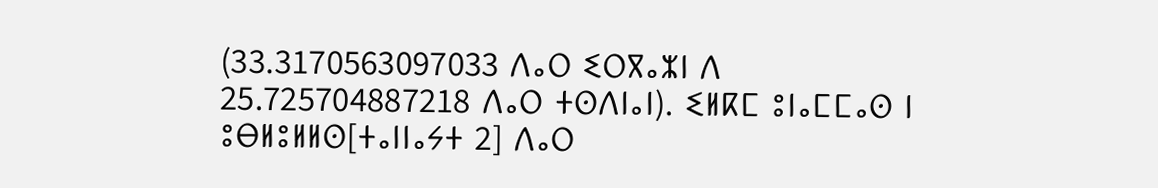(33.3170563097033 ⴷⴰⵔ ⵉⵔⴳⴰⵣⵏ ⴷ 25.725704887218 ⴷⴰⵔ ⵜⵙⴷⵏⴰⵏ). ⵉⵍⴽⵎ ⵓⵏⴰⵎⵎⴰⵙ ⵏ ⵓⴱⵍⵓⵍⵍⵙ[ⵜⴰⵏⵏⴰⵢⵜ 2] ⴷⴰⵔ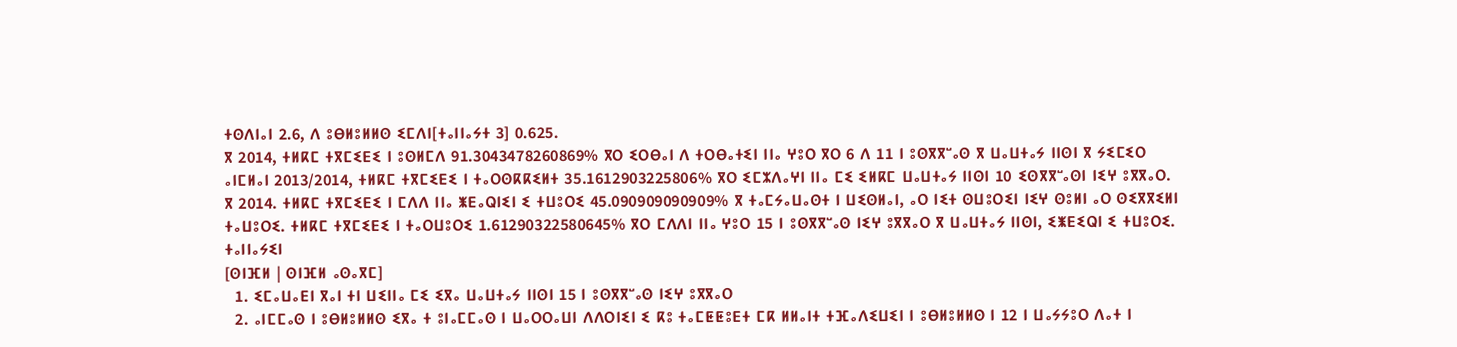ⵜⵙⴷⵏⴰⵏ 2.6, ⴷ ⵓⴱⵍⵓⵍⵍⵙ ⵉⵎⴷⵏ[ⵜⴰⵏⵏⴰⵢⵜ 3] 0.625.
ⴳ 2014, ⵜⵍⴽⵎ ⵜⴳⵎⵉⴹⵉ ⵏ ⵓⵙⵍⵎⴷ 91.3043478260869% ⴳⵔ ⵉⵔⴱⴰⵏ ⴷ ⵜⵔⴱⴰⵜⵉⵏ ⵏⵏⴰ ⵖⵓⵔ ⴳⵔ 6 ⴷ 11 ⵏ ⵓⵙⴳⴳⵯⴰⵙ ⴳ ⵡⴰⵡⵜⴰⵢ ⵏⵏⵙⵏ ⴳ ⵢⵉⵎⵉⵔ ⴰⵏⵎⵍⴰⵏ 2013/2014, ⵜⵍⴽⵎ ⵜⴳⵎⵉⴹⵉ ⵏ ⵜⴰⵔⵙⴽⴽⵉⵍⵜ 35.1612903225806% ⴳⵔ ⵉⵎⵣⴷⴰⵖⵏ ⵏⵏⴰ ⵎⵉ ⵉⵍⴽⵎ ⵡⴰⵡⵜⴰⵢ ⵏⵏⵙⵏ 10 ⵉⵙⴳⴳⵯⴰⵙⵏ ⵏⵉⵖ ⵓⴳⴳⴰⵔ.
ⴳ 2014. ⵜⵍⴽⵎ ⵜⴳⵎⵉⴹⵉ ⵏ ⵎⴷⴷ ⵏⵏⴰ ⵥⴹⴰⵕⵏⵉⵏ ⵉ ⵜⵡⵓⵔⵉ 45.090909090909% ⴳ ⵜⴰⵎⵢⴰⵡⴰⵙⵜ ⵏ ⵡⵉⵙⵍⴰⵏ, ⴰⵔ ⵏⵉⵜ ⵙⵡⵓⵔⵉⵏ ⵏⵉⵖ ⵙⵓⵍⵏ ⴰⵔ ⵙⵉⴳⴳⵉⵍⵏ ⵜⴰⵡⵓⵔⵉ. ⵜⵍⴽⵎ ⵜⴳⵎⵉⴹⵉ ⵏ ⵜⴰⵔⵡⵓⵔⵉ 1.61290322580645% ⴳⵔ ⵎⴷⴷⵏ ⵏⵏⴰ ⵖⵓⵔ 15 ⵏ ⵓⵙⴳⴳⵯⴰⵙ ⵏⵉⵖ ⵓⴳⴳⴰⵔ ⴳ ⵡⴰⵡⵜⴰⵢ ⵏⵏⵙⵏ, ⵉⵥⴹⵉⵕⵏ ⵉ ⵜⵡⵓⵔⵉ.
ⵜⴰⵏⵏⴰⵢⵉⵏ
[ⵙⵏⴼⵍ | ⵙⵏⴼⵍ ⴰⵙⴰⴳⵎ]
  1. ⵉⵎⴰⵡⴰⴹⵏ ⴳⴰⵏ ⵜⵏ ⵡⵉⵏⵏⴰ ⵎⵉ ⵉⴳⴰ ⵡⴰⵡⵜⴰⵢ ⵏⵏⵙⵏ 15 ⵏ ⵓⵙⴳⴳⵯⴰⵙ ⵏⵉⵖ ⵓⴳⴳⴰⵔ
  2. ⴰⵏⵎⵎⴰⵙ ⵏ ⵓⴱⵍⵓⵍⵍⵙ ⵉⴳⴰ ⵜ ⵓⵏⴰⵎⵎⴰⵙ ⵏ ⵡⴰⵔⵔⴰⵡⵏ ⴷⴷⵔⵏⵉⵏ ⵉ ⴽⵓ ⵜⴰⵎⵟⵟⵓⴹⵜ ⵎⴽ ⵍⵍⴰⵏⵜ ⵜⴼⴰⴷⵉⵡⵉⵏ ⵏ ⵓⴱⵍⵓⵍⵍⵙ ⵏ 12 ⵏ ⵡⴰⵢⵢⵓⵔ ⴷⴰⵜ ⵏ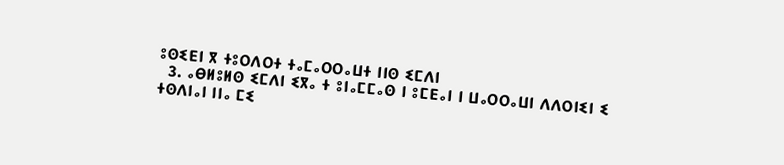ⵓⵙⵉⴹⵏ ⴳ ⵜⵓⵔⴷⵔⵜ ⵜⴰⵎⴰⵔⵔⴰⵡⵜ ⵏⵏⵙ ⵉⵎⴷⵏ
  3. ⴰⴱⵍⵓⵍⵙ ⵉⵎⴷⵏ ⵉⴳⴰ ⵜ ⵓⵏⴰⵎⵎⴰⵙ ⵏ ⵓⵎⴹⴰⵏ ⵏ ⵡⴰⵔⵔⴰⵡⵏ ⴷⴷⵔⵏⵉⵏ ⵉ ⵜⵙⴷⵏⴰⵏ ⵏⵏⴰ ⵎⵉ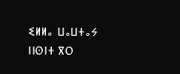ⵉⵍⵍⴰ ⵡⴰⵡⵜⴰⵢ ⵏⵏⵙⵏⵜ ⴳⵔ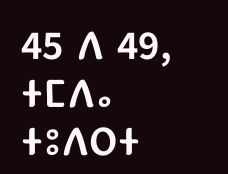45 ⴷ 49, ⵜⵎⴷⴰ ⵜⵓⴷⵔⵜ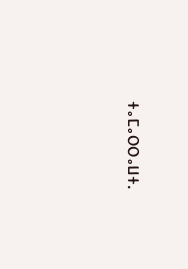ⵜⴰⵎⴰⵔⵔⴰⵡⵜ.